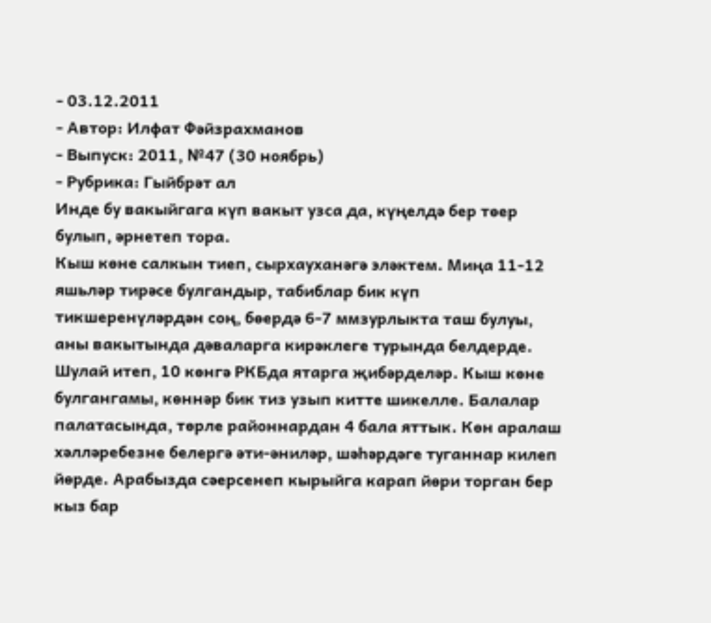- 03.12.2011
- Автор: Илфат Фәйзрахманов
- Выпуск: 2011, №47 (30 ноябрь)
- Рубрика: Гыйбрәт ал
Инде бу вакыйгага күп вакыт узса да, күңелдә бер төер булып, әрнетеп тора.
Кыш көне салкын тиеп, сырхауханәгә эләктем. Миңа 11-12 яшьләр тирәсе булгандыр, табиблар бик күп тикшеренүләрдән соң, бөердә 6-7 ммзурлыкта таш булуы, аны вакытында дәваларга кирәклеге турында белдерде. Шулай итеп, 10 көнгә РКБда ятарга җибәрделәр. Кыш көне булгангамы, көннәр бик тиз узып китте шикелле. Балалар палатасында, төрле районнардан 4 бала яттык. Көн аралаш хәлләребезне белергә әти-әниләр, шәһәрдәге туганнар килеп йөрде. Арабызда сәерсенеп кырыйга карап йөри торган бер кыз бар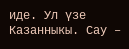иде. Ул үзе Казанныкы. Сау –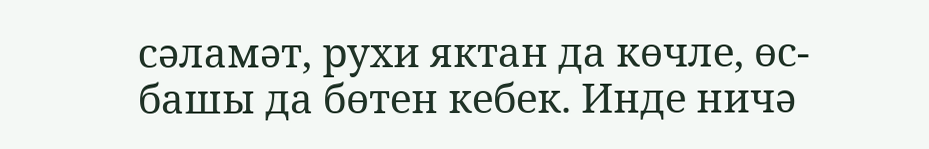сәламәт, рухи яктан да көчле, өс-башы да бөтен кебек. Инде ничә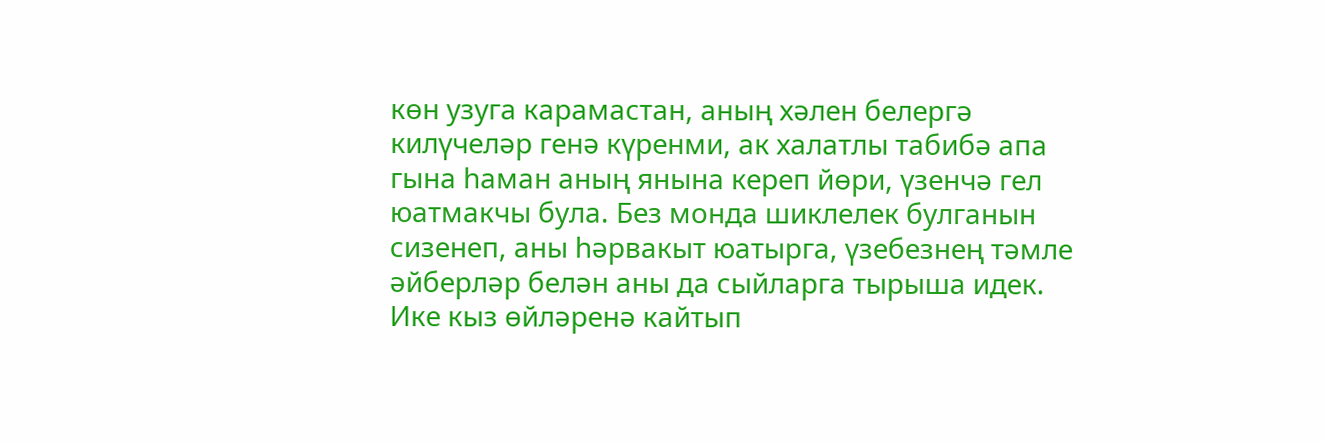көн узуга карамастан, аның хәлен белергә килүчеләр генә күренми, ак халатлы табибә апа гына һаман аның янына кереп йөри, үзенчә гел юатмакчы була. Без монда шиклелек булганын сизенеп, аны һәрвакыт юатырга, үзебезнең тәмле әйберләр белән аны да сыйларга тырыша идек.
Ике кыз өйләренә кайтып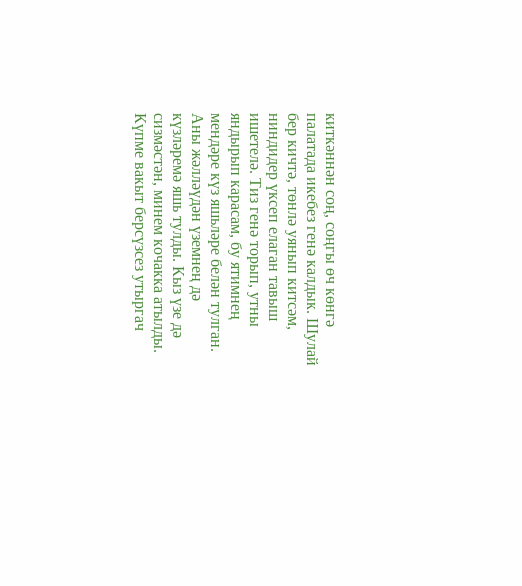киткәннән соң, соңгы өч көнгә палатада икебез генә калдык. Шулай бер кичтә, төнлә уянып китсәм, ниндидер үксеп елаган тавыш ишетелә. Тиз генә торып, утны яндырып карасам, бу ятимнең мендәре күз яшьләре белән тулган. Аны жәлләүдән үземнең дә күзләремә яшь тулды. Кыз үзе дә сизмәстән, минем кочакка атылды.
Күпме вакыт берсүзсез утыргач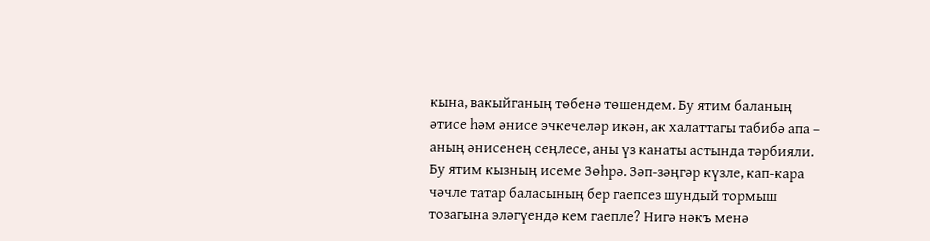кына, вакыйганың төбенә төшендем. Бу ятим баланың әтисе һәм әнисе эчкечеләр икән, ак халаттагы табибә апа – аның әнисенең сеңлесе, аны үз канаты астында тәрбияли. Бу ятим кызның исеме Зөһрә. Зәп-зәңгәр күзле, кап-кара чәчле татар баласының бер гаепсез шундый тормыш тозагына эләгүендә кем гаепле? Нигә нәкъ менә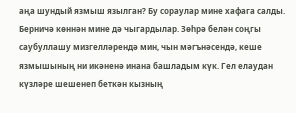аңа шундый язмыш язылган? Бу сораулар мине хафага салды.
Берничә көннән мине дә чыгардылар. Зөһрә белән соңгы саубуллашу мизгелләрендә мин, чын мәгънәсендә, кеше язмышының ни икәненә инана башладым күк. Гел елаудан күзләре шешенеп беткән кызның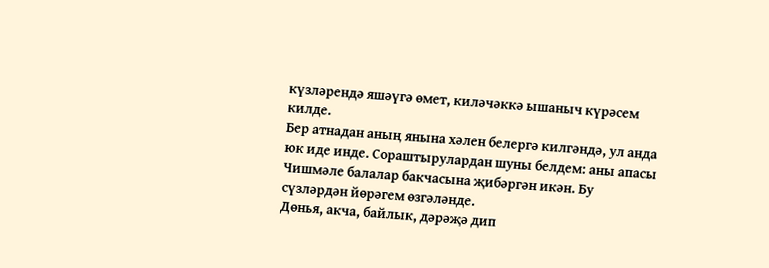күзләрендә яшәүгә өмет, киләчәккә ышаныч күрәсем килде.
Бер атнадан аның янына хәлен белергә килгәндә, ул анда юк иде инде. Сораштырулардан шуны белдем: аны апасы Чишмәле балалар бакчасына җибәргән икән. Бу сүзләрдән йөрәгем өзгәләнде.
Дөнья, акча, байлык, дәрәҗә дип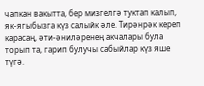чапкан вакытта, бер мизгелгә туктап калып, як-ягыбызга күз салыйк әле. Тирәнрәк кереп карасаң, әти-әниләренең акчалары була торып та, гарип булучы сабыйлар күз яше түгә.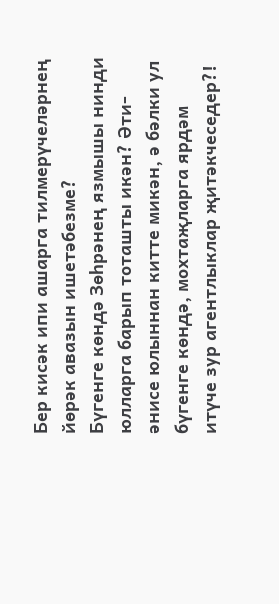Бер кисәк ипи ашарга тилмерүчеләрнең йөрәк авазын ишетәбезме?
Бүгенге көндә Зөһрәнең язмышы нинди юлларга барып тоташты икән? Әти-әнисе юлыннан китте микән, ә бәлки ул бүгенге көндә, мохтаҗларга ярдәм итүче зур агентлыклар җитәкчеседер?!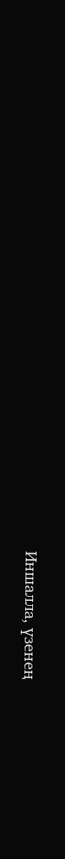Иншалла, үзенең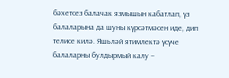бәхетсез балачак язмышын кабатлап, үз балаларына да шуны күрсәтмәсен иде, дип телисе килә. Яшьләй ятимлектә үсүче балаларны булдырмый калу –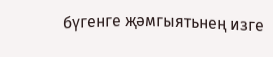бүгенге җәмгыятьнең изге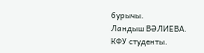бурычы.
Ландыш ВӘЛИЕВА.
КФУ студенты.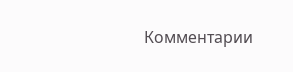Комментарии